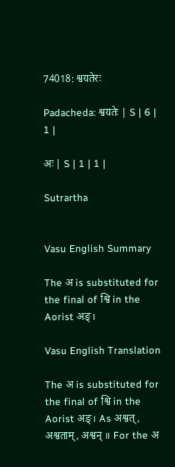74018: श्वयतेरः

Padacheda: श्वयतेः | S | 6 | 1 |

अः | S | 1 | 1 |

Sutrartha


Vasu English Summary

The अ is substituted for the final of श्वि in the Aorist अङ्।

Vasu English Translation

The अ is substituted for the final of श्वि in the Aorist अङ्। As अश्वत्, अश्वताम्, अश्वन् ॥ For the अ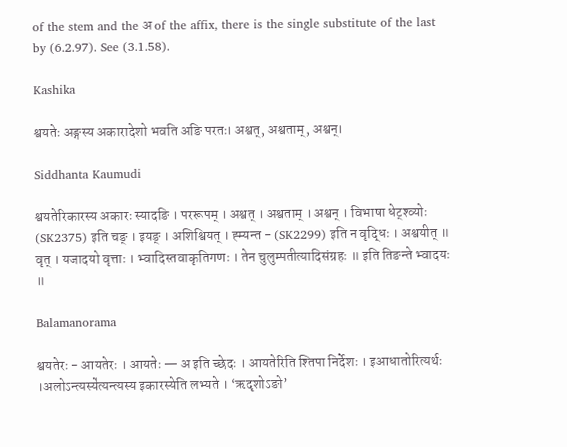of the stem and the अ of the affix, there is the single substitute of the last by (6.2.97). See (3.1.58).

Kashika

श्वयतेः अङ्गस्य अकारादेशो भवति अङि परतः। अश्वत्, अश्वताम्, अश्वन्।

Siddhanta Kaumudi

श्वयतेरिकारस्य अकारः स्यादङि । पररूपम् । अश्वत् । अश्वताम् । अश्वन् । विभाषा धेट्श्व्योः (SK2375) इति चङ् । इयङ् । अशिश्वियत् । ह्म्यन्त - (SK2299) इति न वृद्धिः । अश्वयीत् ॥ वृत् । यजादयो वृत्ताः । भ्वादिस्तवाकृतिगणः । तेन चुलुम्पतीत्यादिसंग्रहः ॥ इति तिङन्ते भ्वादयः ॥

Balamanorama

श्वयतेरः - आयतेरः । आयतेः — अ इति च्छेदः । आयतेरिति श्तिपा निर्देशः । इआधातोरित्यर्थः ।अलोऽन्त्यस्ये॑त्यन्त्यस्य इकारस्येति लभ्यते । ‘ऋदृशोऽङो’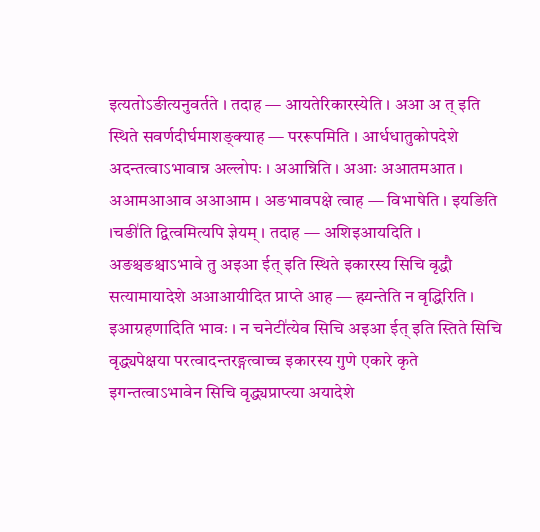इत्यतोऽङीत्यनुवर्तते । तदाह — आयतेरिकारस्येति । अआ अ त् इति स्थिते सवर्णदीर्घमाशङ्क्याह — पररूपमिति । आर्धधातुकोपदेशे अदन्तत्वाऽभावान्न अल्लोपः । अआन्निति । अआः अआतमआत । अआमआआव अआआम । अङभावपक्षे त्वाह — विभाषेति । इयङिति ।चङी॑ति द्वित्वमित्यपि ज्ञेयम् । तदाह — अशिइआयदिति । अङश्चङश्चाऽभावे तु अइआ ईत् इति स्थिते इकारस्य सिचि वृद्धौ सत्यामायादेशे अआआयीदित प्राप्ते आह — ह्म्यन्तेति न वृद्धिरिति । इआग्रहणादिति भावः । न चनेटी॑त्येव सिचि अइआ ईत् इति स्तिते सिचि वृद्ध्यपेक्षया परत्वादन्तरङ्गत्वाच्च इकारस्य गुणे एकारे कृते इगन्तत्वाऽभावेन सिचि वृद्ध्यप्राप्त्या अयादेशे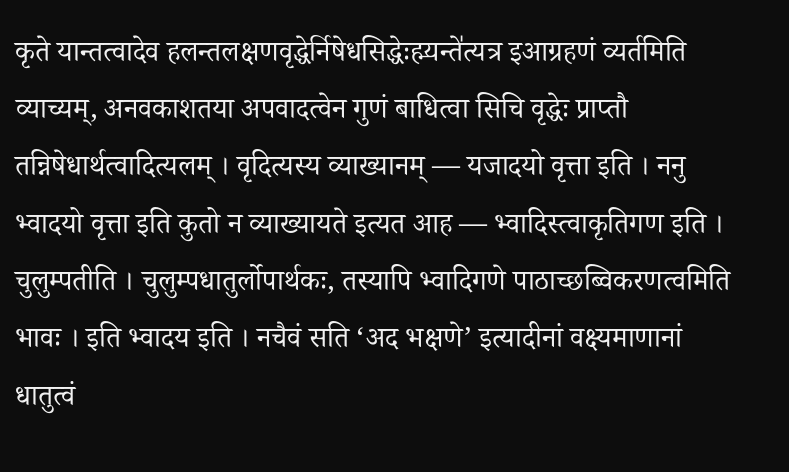कृते यान्तत्वादेव हलन्तलक्षणवृद्धेर्निषेधसिद्धेःह्म्यन्ते॑त्यत्र इआग्रहणं व्यर्तमिति व्याच्यम्, अनवकाशतया अपवादत्वेन गुणं बाधित्वा सिचि वृद्धेः प्राप्तौ तन्निषेधार्थत्वादित्यलम् । वृदित्यस्य व्याख्यानम् — यजादयो वृत्ता इति । ननु भ्वादयो वृत्ता इति कुतो न व्याख्यायते इत्यत आह — भ्वादिस्त्वाकृतिगण इति । चुलुम्पतीति । चुलुम्पधातुर्लोपार्थकः, तस्यापि भ्वादिगणे पाठाच्छब्विकरणत्वमिति भावः । इति भ्वादय इति । नचैवं सति ‘अद भक्षणे’ इत्यादीनां वक्ष्यमाणानां धातुत्वं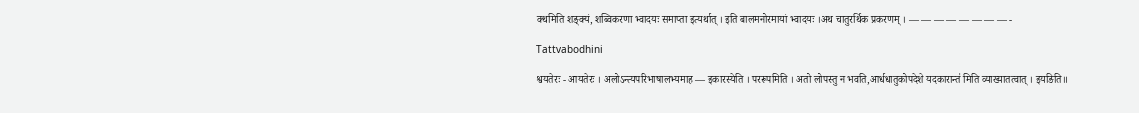क्थमिति शङ्क्यं, शब्विकरणा भ्वादयः समाप्ता इत्यर्थात् । इति बालमनोरमायां भ्वादयः ।अथ चातुरर्थिक प्रकरणम् । — — — — — — — — -

Tattvabodhini

श्वयतेरः - आयतेरः । अलोऽन्त्यपरिभाषालभ्यमाह — इकारस्येति । पररूपमिति । अतो लोपस्तु न भवति,आर्धधातुकोपदेशे यदकारान्त॑ मिति व्याख्यातत्वात् । इयङिति॥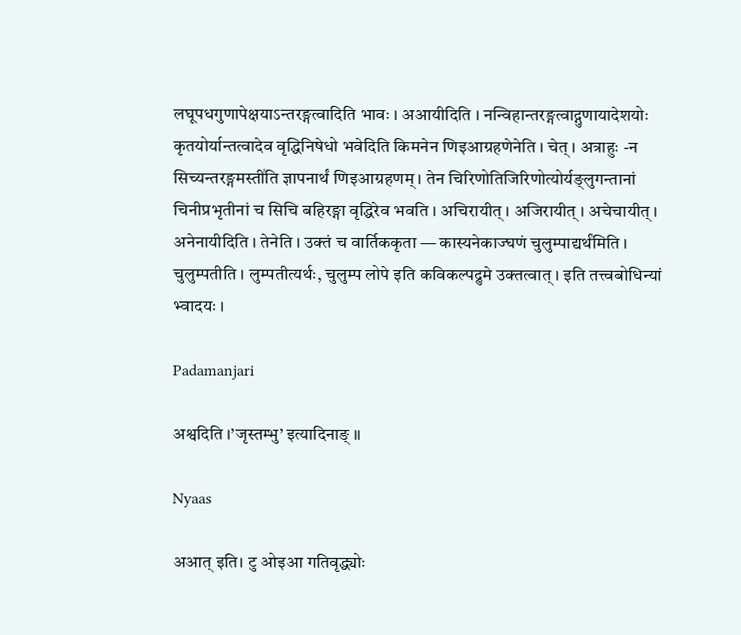लघूपधगुणापेक्षयाऽन्तरङ्गत्वादिति भावः । अआयीदिति । नन्विहान्तरङ्गत्वाद्गुणायादेशयोः कृतयोर्यान्तत्वादेव वृद्धिनिषेधो भवेदिति किमनेन णिइआग्रहणेनेति । चेत् । अत्राहुः -न सिच्यन्तरङ्गमस्ती॑ति ज्ञापनार्थं णिइआग्रहणम् । तेन चिरिणोतिजिरिणोत्योर्यङ्लुगन्तानां चिनीप्रभृतीनां च सिचि बहिरङ्गा वृद्धिरेव भवति । अचिरायीत् । अजिरायीत् । अचेचायीत् । अनेनायीदिति । तेनेति । उक्तं च वार्तिककृता — कास्यनेकाज्घणं चुलुम्पाद्यर्थ॑मिति । चुलुम्पतीति । लुम्पतीत्यर्थः, चुलुम्प लोपे इति कविकल्पद्रुमे उक्तत्वात् । इति तत्त्वबोधिन्यां भ्वादयः ।

Padamanjari

अश्वदिति ।’जृस्तम्भु’ इत्यादिनाङ् ॥

Nyaas

अआत् इति। टु ओइआ गतिवृद्ध्योः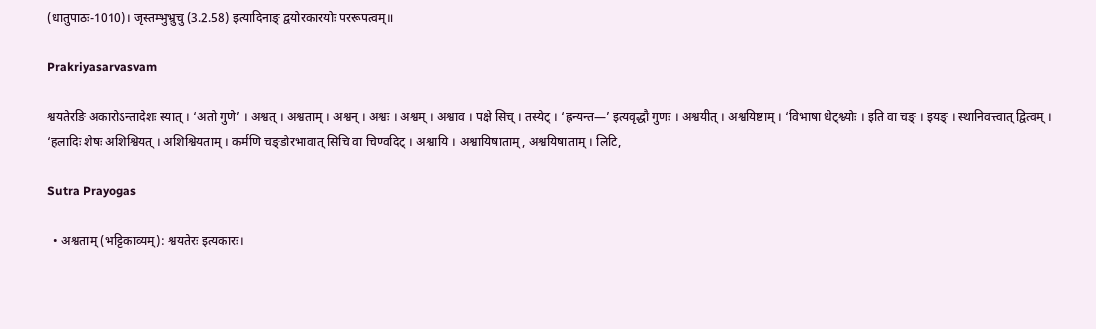(धातुपाठः-1010)। जृस्तम्भुभ्रुचु (3.2.58) इत्यादिनाङ् द्वयोरकारयोः पररूपत्वम्॥

Prakriyasarvasvam

श्वयतेरङि अकारोऽन्तादेशः स्यात् । ‘अतो गुणे’ । अश्वत् । अश्वताम् । अश्वन् । अश्वः । अश्वम् । अश्वाव । पक्षे सिच् । तस्येट् । ‘ह्रन्यन्त—’ इत्यवृद्धौ गुणः । अश्वयीत् । अश्वयिष्टाम् । ‘विभाषा धेट्श्व्योः । इति वा चङ् । इयङ् । स्थानिवत्त्वात् द्वित्वम् । ‘हलादिः शेषः अशिश्वियत् । अशिश्वियताम् । कर्मणि चङ्डोरभावात् सिचि वा चिण्वदिट् । अश्वायि । अश्वायिषाताम्, अश्वयिषाताम् । लिटि,

Sutra Prayogas

  • अश्वताम् (भट्टिकाव्यम्): श्वयतेरः इत्यकारः।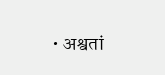• अश्वतां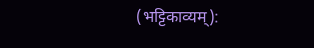(भट्टिकाव्यम्):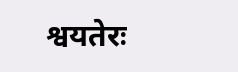श्वयतेरः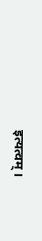इत्यत्वम् ।